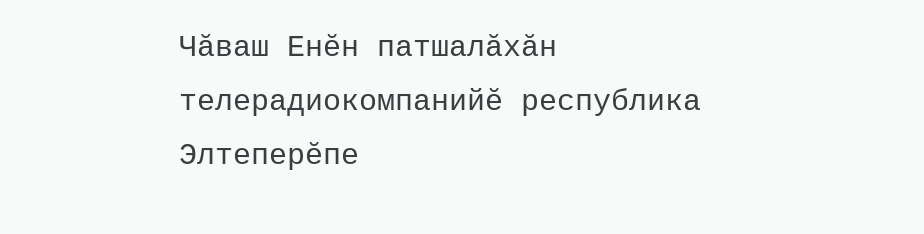Чӑваш Енӗн патшалӑхӑн телерадиокомпанийӗ республика Элтеперӗпе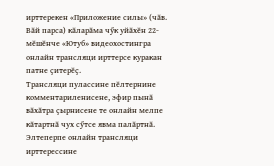ирттерекен «Приложение силы» (чӑв. Вӑй парса) кӑларӑма чӳк уйӑхӗн 22-мӗшӗнче «Ютуб» видеохостингра онлайн трансляци ирттерсе куракан патне ҫитерӗҫ.
Трансляци пулассине пӗлтернине комментариленисене, эфир пынӑ вӑхӑтра ҫырнисене те онлайн мелпе кӑтартнӑ чух сӳтсе явма палӑртнӑ.
Элтеперпе онлайн трансляци ирттерессине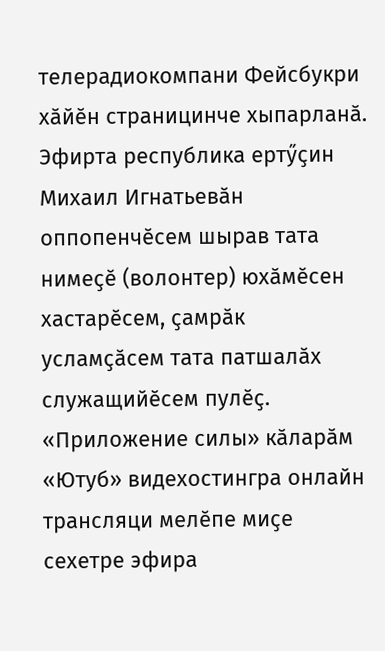телерадиокомпани Фейсбукри хӑйӗн страницинче хыпарланӑ.
Эфирта республика ертӳҫин Михаил Игнатьевӑн оппопенчӗсем шырав тата нимеҫӗ (волонтер) юхӑмӗсен хастарӗсем, ҫамрӑк усламҫӑсем тата патшалӑх служащийӗсем пулӗҫ.
«Приложение силы» кӑларӑм «Ютуб» видехостингра онлайн трансляци мелӗпе миҫе сехетре эфира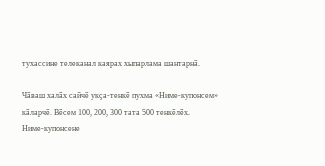тухассине телеканал каярах хыпарлама шантарнӑ.

Чӑваш халӑх сайчӗ укҫа-тенкӗ пухма «Ниме-купонсем» кӑларчӗ. Вӗсем 100, 200, 300 тата 500 тенкӗлӗх.
Ниме-купонсене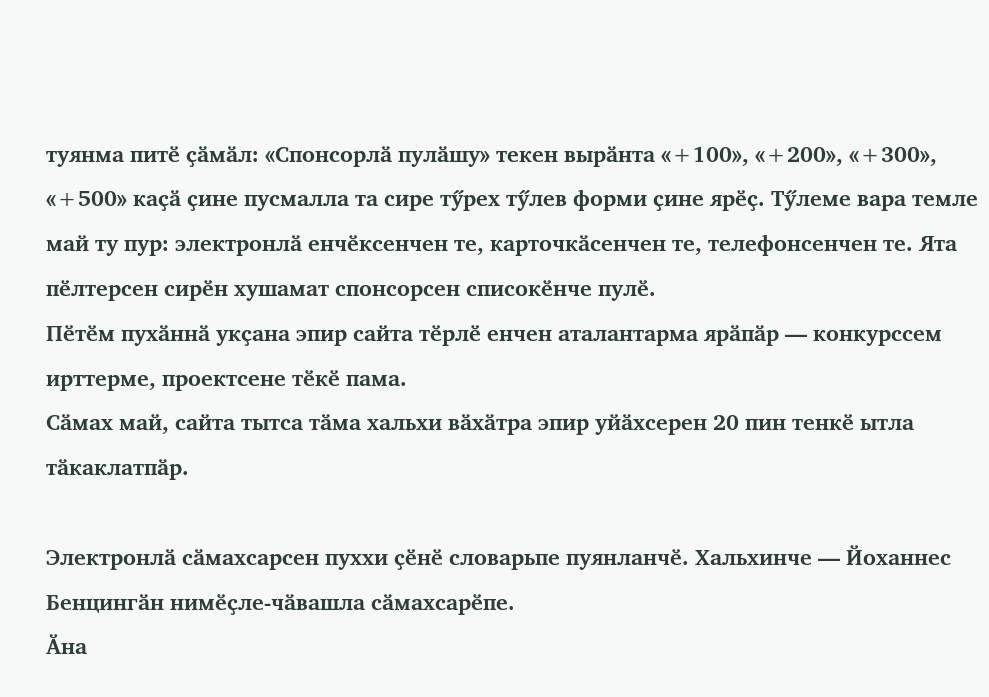туянма питӗ ҫӑмӑл: «Спонсорлӑ пулӑшу» текен вырӑнта «+100», «+200», «+300», «+500» каҫӑ ҫине пусмалла та сире тӳрех тӳлев форми ҫине ярӗҫ. Тӳлеме вара темле май ту пур: электронлӑ енчӗксенчен те, карточкӑсенчен те, телефонсенчен те. Ята пӗлтерсен сирӗн хушамат спонсорсен списокӗнче пулӗ.
Пӗтӗм пухӑннӑ укҫана эпир сайта тӗрлӗ енчен аталантарма ярӑпӑр — конкурссем ирттерме, проектсене тӗкӗ пама.
Сӑмах май, сайта тытса тӑма хальхи вӑхӑтра эпир уйӑхсерен 20 пин тенкӗ ытла тӑкаклатпӑр.

Электронлӑ сӑмахсарсен пуххи ҫӗнӗ словарьпе пуянланчӗ. Хальхинче — Йоханнeс Бeнцингӑн нимӗҫле-чӑвашла сӑмахсарӗпе.
Ӑна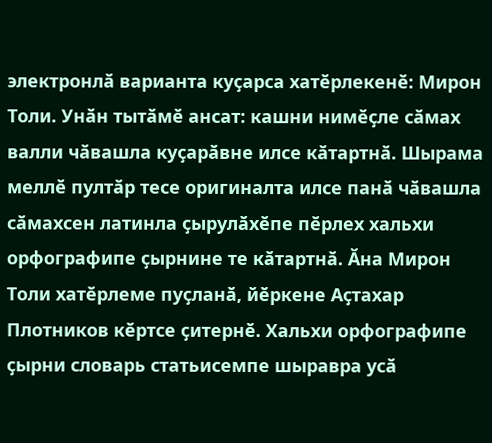электронлӑ варианта куҫарса хатӗрлекенӗ: Мирон Толи. Унӑн тытӑмӗ ансат: кашни нимӗҫле сӑмах валли чӑвашла куҫарӑвне илсе кӑтартнӑ. Шырама меллӗ пултӑр тесе оригиналта илсе панӑ чӑвашла сӑмахсен латинла ҫырулӑхӗпе пӗрлех хальхи орфографипе ҫырнине те кӑтартнӑ. Ӑна Мирон Толи хатӗрлеме пуҫланӑ, йӗркене Аҫтахар Плотников кӗртсе ҫитернӗ. Хальхи орфографипе ҫырни словарь статьисемпе шыравра усӑ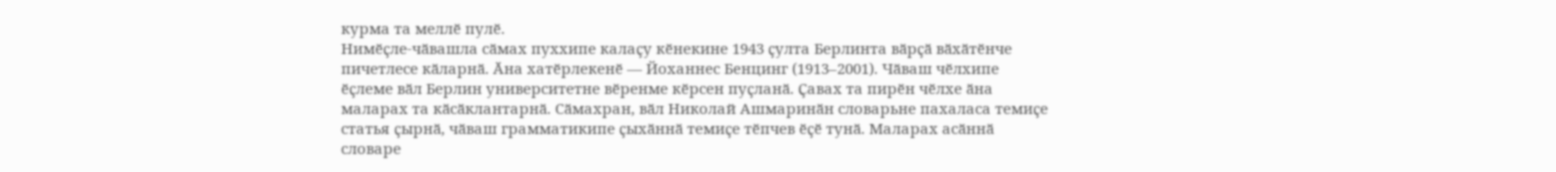курма та меллӗ пулӗ.
Нимӗҫле-чӑвашла сӑмах пуххипе калаҫу кӗнекине 1943 ҫулта Берлинта вӑрҫӑ вӑхӑтӗнче пичетлесе кӑларнӑ. Ӑна хатӗрлекенӗ — Йоханнeс Бeнцинг (1913–2001). Чӑваш чӗлхипе ӗҫлеме вӑл Берлин университетне вӗренме кӗрсен пуҫланӑ. Ҫавах та пирӗн чӗлхе ӑна маларах та кӑсӑклантарнӑ. Сӑмахран, вӑл Николай Ашмаринӑн словарьне пахаласа темиҫе статья ҫырнӑ, чӑваш грамматикипе ҫыхӑннӑ темиҫе тӗпчев ӗҫӗ тунӑ. Маларах асӑннӑ словаре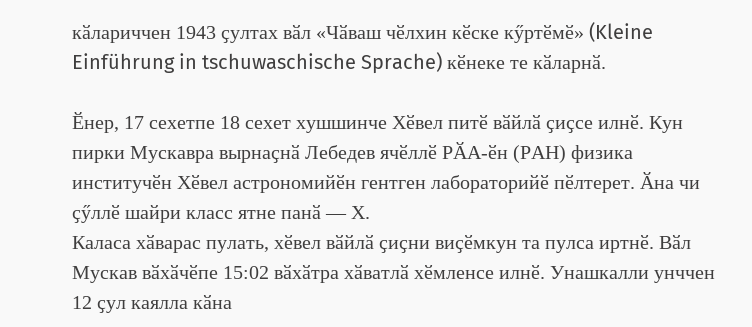кӑлариччен 1943 ҫултах вӑл «Чӑваш чӗлхин кӗске кӳртӗмӗ» (Kleine Einführung in tschuwaschische Sprache) кӗнеке те кӑларнӑ.

Ӗнер, 17 сехетпе 18 сехет хушшинче Хӗвел питӗ вӑйлӑ ҫиҫсе илнӗ. Кун пирки Мускавра вырнаҫнӑ Лебедев ячӗллӗ РӐА-ӗн (РАН) физика институчӗн Хӗвел астрономийӗн гентген лабораторийӗ пӗлтерет. Ӑна чи ҫӳллӗ шайри класс ятне панӑ — Х.
Каласа хӑварас пулать, хӗвел вӑйлӑ ҫиҫни виҫӗмкун та пулса иртнӗ. Вӑл Мускав вӑхӑчӗпе 15:02 вӑхӑтра хӑватлӑ хӗмленсе илнӗ. Унашкалли унччен 12 ҫул каялла кӑна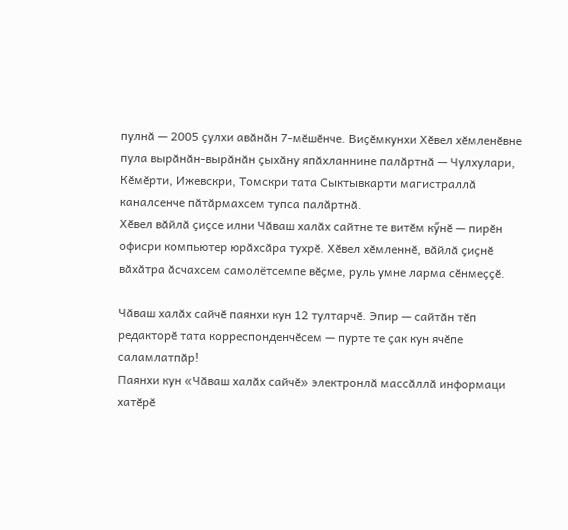пулнӑ — 2005 ҫулхи авӑнӑн 7-мӗшӗнче. Виҫӗмкунхи Хӗвел хӗмленӗвне пула вырӑнӑн-вырӑнӑн ҫыхӑну япӑхланнине палӑртнӑ — Чулхулари, Кӗмӗрти, Ижевскри, Томскри тата Сыктывкарти магистраллӑ каналсенче пӑтӑрмахсем тупса палӑртнӑ.
Хӗвел вӑйлӑ ҫиҫсе илни Чӑваш халӑх сайтне те витӗм кӳнӗ — пирӗн офисри компьютер юрӑхсӑра тухрӗ. Хӗвел хӗмленнӗ, вӑйлӑ ҫиҫнӗ вӑхӑтра ӑсчахсем самолётсемпе вӗҫме, руль умне ларма сӗнмеҫҫӗ.

Чӑваш халӑх сайчӗ паянхи кун 12 тултарчӗ. Эпир — сайтӑн тӗп редакторӗ тата корреспонденчӗсем — пурте те ҫак кун ячӗпе саламлатпӑр!
Паянхи кун «Чӑваш халӑх сайчӗ» электронлӑ массӑллӑ информаци хатӗрӗ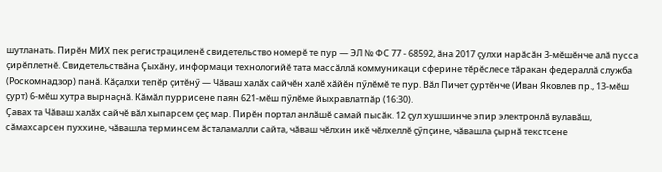шутланать. Пирӗн МИХ пек регистрациленӗ свидетельство номерӗ те пур — ЭЛ № ФС 77 - 68592, ӑна 2017 ҫулхи нарӑсӑн 3-мӗшӗнче алӑ пусса ҫирӗплетнӗ. Свидетельствӑна Ҫыхӑну, информаци технологийӗ тата массӑллӑ коммуникаци сферине тӗрӗслесе тӑракан федераллӑ служба (Роскомнадзор) панӑ. Кӑҫалхи тепӗр ҫитӗнӳ — Чӑваш халӑх сайчӗн халӗ хӑйӗн пӳлӗмӗ те пур. Вӑл Пичет ҫуртӗнче (Иван Яковлев пр., 13-мӗш ҫурт) 6-мӗш хутра вырнаҫнӑ. Кӑмӑл пуррисене паян 621-мӗш пӳлӗме йыхравлатпӑр (16:30).
Ҫавах та Чӑваш халӑх сайчӗ вӑл хыпарсем ҫеҫ мар. Пирӗн портал анлӑшӗ самай пысӑк. 12 ҫул хушшинче эпир электронлӑ вулавӑш, сӑмахсарсен пуххине, чӑвашла терминсем ӑсталамалли сайта, чӑваш чӗлхин икӗ чӗлхеллӗ ҫӳпҫине, чӑвашла ҫырнӑ текстсене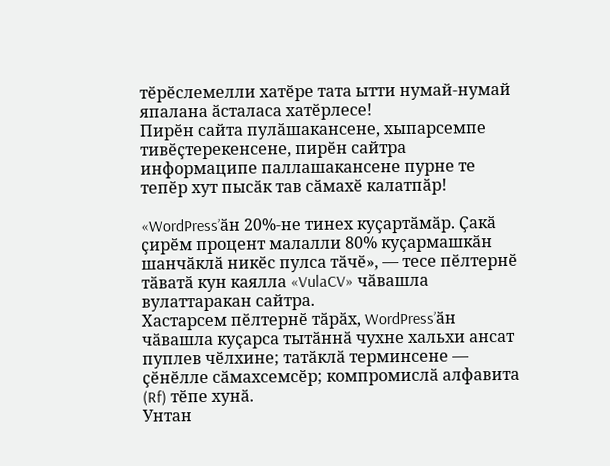тӗрӗслемелли хатӗре тата ытти нумай-нумай япалана ӑсталаса хатӗрлесе!
Пирӗн сайта пулӑшакансене, хыпарсемпе тивӗҫтерекенсене, пирӗн сайтра информаципе паллашакансене пурне те тепӗр хут пысӑк тав сӑмахӗ калатпӑр!

«WordPress’ӑн 20%-не тинех куҫартӑмӑр. Ҫакӑ ҫирӗм процент малалли 80% куҫармашкӑн шанчӑклӑ никӗс пулса тӑчӗ», — тесе пӗлтернӗ тӑватӑ кун каялла «VulaCV» чӑвашла вулаттаракан сайтра.
Хастарсем пӗлтернӗ тӑрӑх, WordPress’ӑн чӑвашла куҫарса тытӑннӑ чухне хальхи ансат пуплев чӗлхине; татӑклӑ терминсене — ҫӗнӗлле сӑмахсемсӗр; компромислӑ алфавита (Rf) тӗпе хунӑ.
Унтан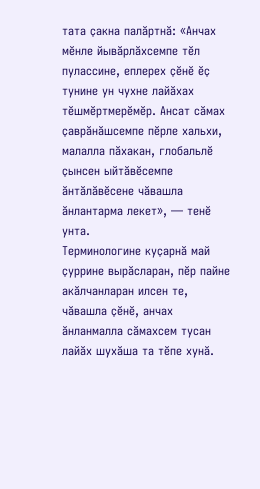тата ҫакна палӑртнӑ: «Анчах мӗнле йывӑрлӑхсемпе тӗл пулассине, еплерех ҫӗнӗ ӗҫ тунине ун чухне лайӑхах тӗшмӗртмерӗмӗр. Ансат сӑмах ҫаврӑнӑшсемпе пӗрле хальхи, малалла пӑхакан, глобальлӗ ҫынсен ыйтӑвӗсемпе ӑнтӑлӑвӗсене чӑвашла ӑнлантарма лекет», — тенӗ унта.
Терминологине куҫарнӑ май ҫуррине вырӑсларан, пӗр пайне акӑлчанларан илсен те, чӑвашла ҫӗнӗ, анчах ӑнланмалла сӑмахсем тусан лайӑх шухӑша та тӗпе хунӑ.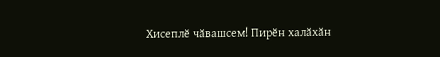Хисеплӗ чӑвашсем! Пирӗн халӑхӑн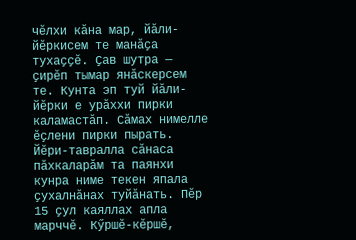чӗлхи кӑна мар, йӑли-йӗркисем те манӑҫа тухаҫҫӗ. Ҫав шутра — ҫирӗп тымар янӑскерсем те. Кунта эп туй йӑли-йӗрки е урӑххи пирки каламастӑп. Сӑмах нимелле ӗҫлени пирки пырать. Йӗри-тавралла сӑнаса пӑхкаларӑм та паянхи кунра ниме текен япала ҫухалнӑнах туйӑнать. Пӗр 15 ҫул каяллах апла марччӗ. Кӳршӗ-кӗршӗ,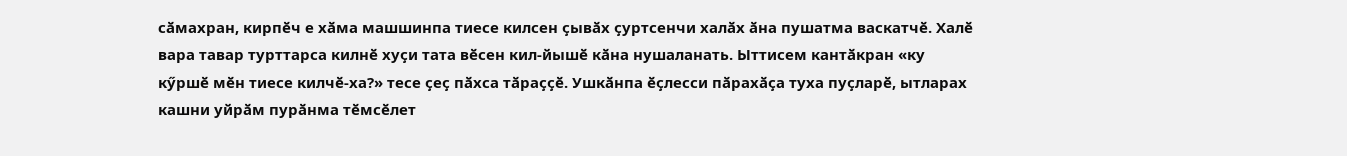сӑмахран, кирпӗч е хӑма машшинпа тиесе килсен ҫывӑх ҫуртсенчи халӑх ӑна пушатма васкатчӗ. Халӗ вара тавар турттарса килнӗ хуҫи тата вӗсен кил-йышӗ кӑна нушаланать. Ыттисем кантӑкран «ку кӳршӗ мӗн тиесе килчӗ-ха?» тесе ҫеҫ пӑхса тӑраҫҫӗ. Ушкӑнпа ӗҫлесси пӑрахӑҫа туха пуҫларӗ, ытларах кашни уйрӑм пурӑнма тӗмсӗлет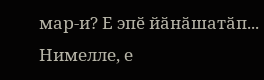мар-и? Е эпӗ йӑнӑшатӑп...
Нимелле, е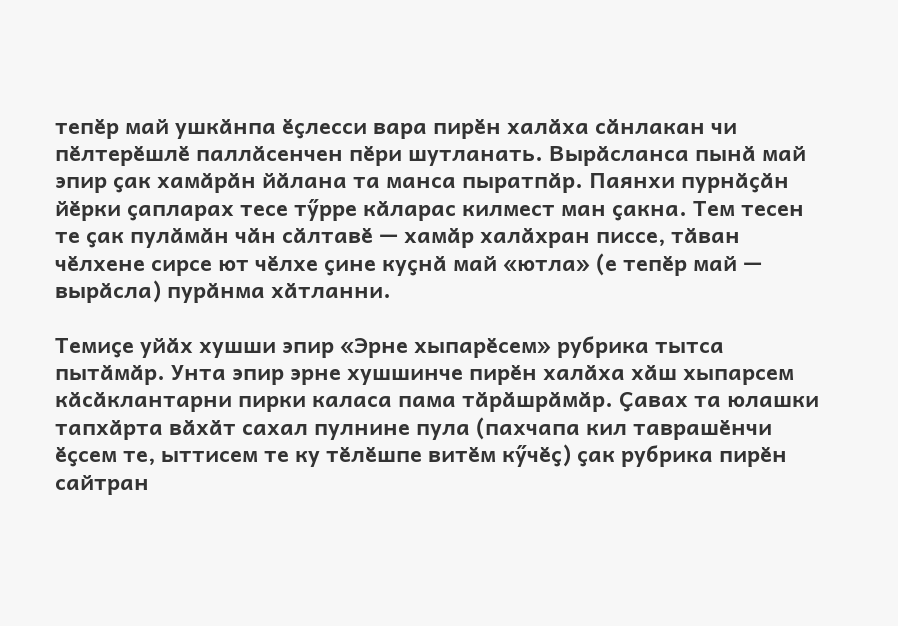тепӗр май ушкӑнпа ӗҫлесси вара пирӗн халӑха сӑнлакан чи пӗлтерӗшлӗ паллӑсенчен пӗри шутланать. Вырӑсланса пынӑ май эпир ҫак хамӑрӑн йӑлана та манса пыратпӑр. Паянхи пурнӑҫӑн йӗрки ҫапларах тесе тӳрре кӑларас килмест ман ҫакна. Тем тесен те ҫак пулӑмӑн чӑн сӑлтавӗ — хамӑр халӑхран писсе, тӑван чӗлхене сирсе ют чӗлхе ҫине куҫнӑ май «ютла» (е тепӗр май — вырӑсла) пурӑнма хӑтланни.

Темиҫе уйӑх хушши эпир «Эрне хыпарӗсем» рубрика тытса пытӑмӑр. Унта эпир эрне хушшинче пирӗн халӑха хӑш хыпарсем кӑсӑклантарни пирки каласа пама тӑрӑшрӑмӑр. Ҫавах та юлашки тапхӑрта вӑхӑт сахал пулнине пула (пахчапа кил таврашӗнчи ӗҫсем те, ыттисем те ку тӗлӗшпе витӗм кӳчӗҫ) ҫак рубрика пирӗн сайтран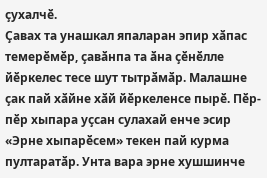ҫухалчӗ.
Ҫавах та унашкал япаларан эпир хӑпас темерӗмӗр, ҫавӑнпа та ӑна ҫӗнӗлле йӗркелес тесе шут тытрӑмӑр. Малашне ҫак пай хӑйне хӑй йӗркеленсе пырӗ. Пӗр-пӗр хыпара уҫсан сулахай енче эсир «Эрне хыпарӗсем» текен пай курма пултаратӑр. Унта вара эрне хушшинче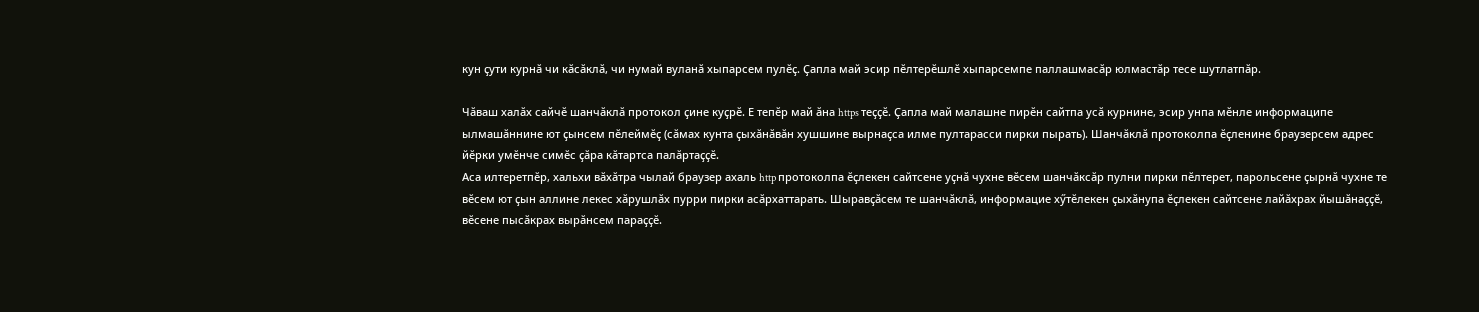кун ҫути курнӑ чи кӑсӑклӑ, чи нумай вуланӑ хыпарсем пулӗҫ. Ҫапла май эсир пӗлтерӗшлӗ хыпарсемпе паллашмасӑр юлмастӑр тесе шутлатпӑр.

Чӑваш халӑх сайчӗ шанчӑклӑ протокол ҫине куҫрӗ. Е тепӗр май ӑна https теҫҫӗ. Ҫапла май малашне пирӗн сайтпа усӑ курнине, эсир унпа мӗнле информаципе ылмашӑннине ют ҫынсем пӗлеймӗҫ (сӑмах кунта ҫыхӑнӑвӑн хушшине вырнаҫса илме пултарасси пирки пырать). Шанчӑклӑ протоколпа ӗҫленине браузерсем адрес йӗрки умӗнче симӗс ҫӑра кӑтартса палӑртаҫҫӗ.
Аса илтеретпӗр, хальхи вӑхӑтра чылай браузер ахаль http протоколпа ӗҫлекен сайтсене уҫнӑ чухне вӗсем шанчӑксӑр пулни пирки пӗлтерет, парольсене ҫырнӑ чухне те вӗсем ют ҫын аллине лекес хӑрушлӑх пурри пирки асӑрхаттарать. Шыравҫӑсем те шанчӑклӑ, информацие хӳтӗлекен ҫыхӑнупа ӗҫлекен сайтсене лайӑхрах йышӑнаҫҫӗ, вӗсене пысӑкрах вырӑнсем параҫҫӗ.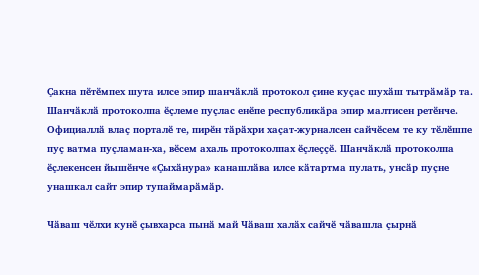Ҫакна пӗтӗмпех шута илсе эпир шанчӑклӑ протокол ҫине куҫас шухӑш тытрӑмӑр та.
Шанчӑклӑ протоколпа ӗҫлеме пуҫлас енӗпе республикӑра эпир малтисен ретӗнче. Официаллӑ влаҫ порталӗ те, пирӗн тӑрӑхри хаҫат-журналсен сайчӗсем те ку тӗлӗшпе пуҫ ватма пуҫламан-ха, вӗсем ахаль протоколпах ӗҫлеҫҫӗ. Шанчӑклӑ протоколпа ӗҫлекенсен йышӗнче «Ҫыхӑнура» канашлӑва илсе кӑтартма пулать, унсӑр пуҫне унашкал сайт эпир тупаймарӑмӑр.

Чӑваш чӗлхи кунӗ ҫывхарса пынӑ май Чӑваш халӑх сайчӗ чӑвашла ҫырнӑ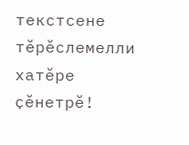текстсене тӗрӗслемелли хатӗре ҫӗнетрӗ!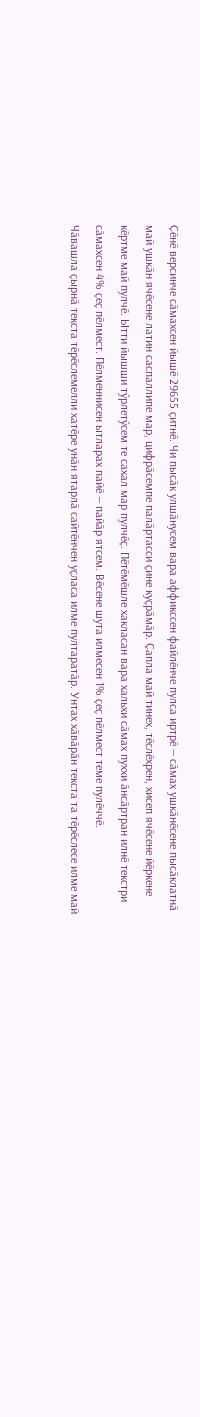Ҫӗнӗ версинче сӑмахсен йышӗ 29655 ҫитнӗ. Чи пысӑк улшӑнусем вара аффикссен файлӗнче пулса иртрӗ — сӑмах ушкӑнӗсене пысӑклатнӑ май ушкӑн ячӗсене латин саспаллипе мар, цифрӑсемпе палӑртасси ҫине куҫрӑмӑр. Ҫапла май тинех, тӗслӗхрен, хисеп ячӗсене йӗркене кӗртме май пулчӗ. Ытти йышши тӳрлетӳсем те сахал мар пулчӗҫ. Пӗтӗмӗшле хакласан вара хальхи сӑмах пуххи ӑнсӑртран илнӗ текстри сӑмахсен 4% ҫеҫ пӗлмест. Пӗлменнисен ытларах пайӗ — пайӑр ятсем. Вӗсене шута илмесен 1% ҫеҫ пӗлмест теме пулӗччӗ.
Чӑвашла ҫырнӑ текста тӗрӗслемелли хатӗре унӑн ятарлӑ сайтӗнчен уҫласа илме пултаратӑр. Унтах хӑвӑрӑн текста та тӗрӗслесе илме май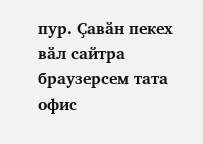пур. Ҫавӑн пекех вӑл сайтра браузерсем тата офис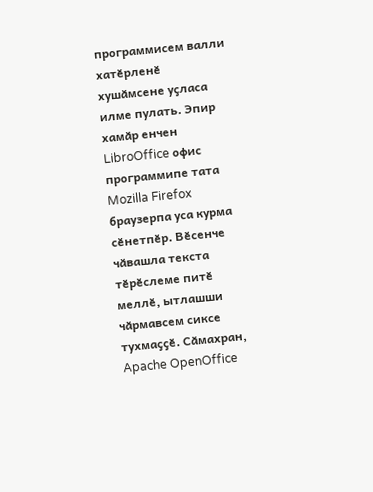программисем валли хатӗрленӗ хушӑмсене уҫласа илме пулать. Эпир хамӑр енчен LibroOffice офис программипе тата Mozilla Firefox браузерпа уса курма сӗнетпӗр. Вӗсенче чӑвашла текста тӗрӗслеме питӗ меллӗ, ытлашши чӑрмавсем сиксе тухмаҫҫӗ. Сӑмахран, Apache OpenOffice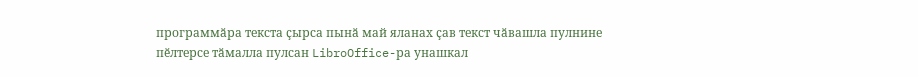программӑра текста ҫырса пынӑ май яланах ҫав текст чӑвашла пулнине пӗлтерсе тӑмалла пулсан LibroOffice-ра унашкал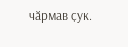чӑрмав ҫук.